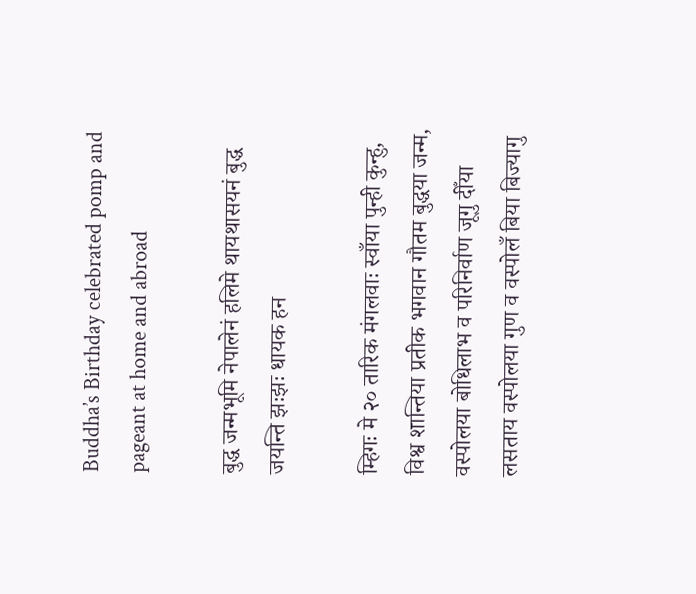Buddha’s Birthday celebrated pomp and pageant at home and abroad

बुद्ध जन्मभूमि नेपालेनं हलिमे थायथासयनं बुद्ध जयन्ति झःझः धायक हन

म्हिगः मे २० तारिक मंगलवाः स्वाँया पुन्ही कुन्हु, विश्व शान्तिया प्रतीक भगवान गौतम बुद्धया जन्म, वस्पोलया बोधिलाभ व परिनिर्वाण जूगु दीँया लसताय वस्पोलया गुण व वस्पोलँ बिया बिज्यागु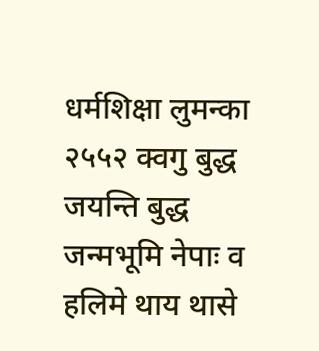धर्मशिक्षा लुमन्का २५५२ क्वगु बुद्ध जयन्ति बुद्ध जन्मभूमि नेपाः व हलिमे थाय थासे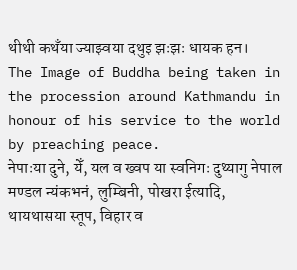थीथी कथँया ज्याझ्वया दथुइ झःझः धायक हन।
The Image of Buddha being taken in the procession around Kathmandu in honour of his service to the world by preaching peace.
नेपाःया दुने, येँ, यल व ख्वप या स्वनिगः दुथ्यागु नेपाल मण्डल न्यंकभनं, लुम्बिनी, पोखरा ईत्यादि, थायथासया स्तूप, विहार व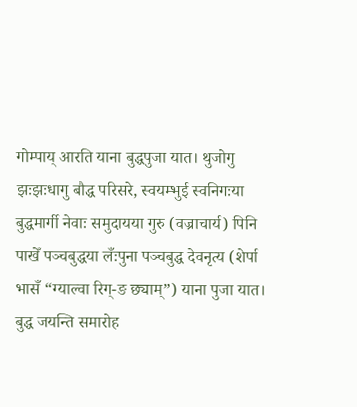गोम्पाय् आरति याना बुद्धपुजा यात। थुजोगु झःझःधागु बौद्ध परिसरे, स्वयम्भुई स्वनिगःया बुद्धमार्गी नेवाः समुदायया गुरु (वज्राचार्य) पिनि पाखेँ पञ्चबुद्धया लँःपुना पञ्चबुद्ध देवनृत्य (शेर्पा भासँ “ग्याल्वा रिग्-ङ छ्याम्”) याना पुजा यात। बुद्ध जयन्ति समारोह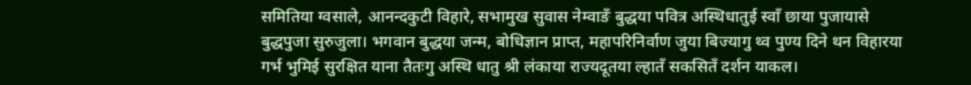समितिया ग्वसाले, आनन्दकुटी विहारे, सभामुख सुवास नेम्वाङँ बुद्धया पवित्र अस्थिधातुई स्वाँ छाया पुजायासे बुद्धपुजा सुरुजुला। भगवान बुद्धया जन्म, बोधिज्ञान प्राप्त, महापरिनिर्वाण जुया बिज्यागु थ्व पुण्य दिने थन विहारया गर्भ भुमिई सुरक्षित याना तैतःगु अस्थि धातु श्री लंकाया राज्यदूतया ल्हातँ सकसितँ दर्शन याकल।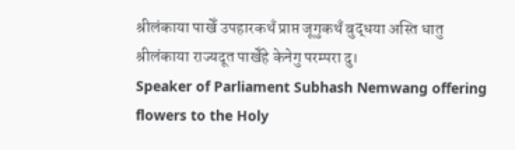श्रीलंकाया पाखेँ उपहारकथँ प्राप्त जूगुकथँ बुद्धया अस्ति धातु श्रीलंकाया राज्यदूत पाखेँहे केनेगु परम्परा दु।
Speaker of Parliament Subhash Nemwang offering flowers to the Holy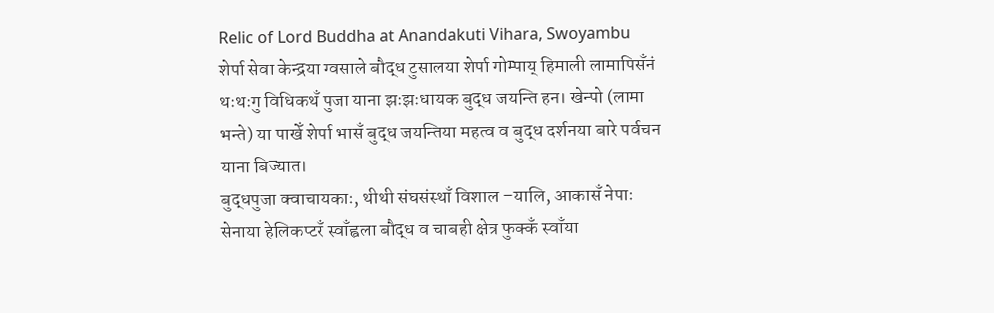Relic of Lord Buddha at Anandakuti Vihara, Swoyambu
शेर्पा सेवा केन्द्रया ग्वसाले बौद्ध टुसालया शेर्पा गोम्पाय् हिमाली लामापिसँनं थःथःगु विधिकथँ पुजा याना झःझःधायक बुद्ध जयन्ति हन। खेन्पो (लामा भन्ते) या पाखेँ शेर्पा भासँ बुद्ध जयन्तिया महत्व व बुद्ध दर्शनया बारे पर्वचन याना बिज्यात।
बुद्धपुजा क्वाचायकाः, थीथी संघसंस्थाँ विशाल –यालि, आकासँ नेपाः सेनाया हेलिकप्टरँ स्वाँह्वला बौद्ध व चाबही क्षेत्र फुक्कँ स्वाँया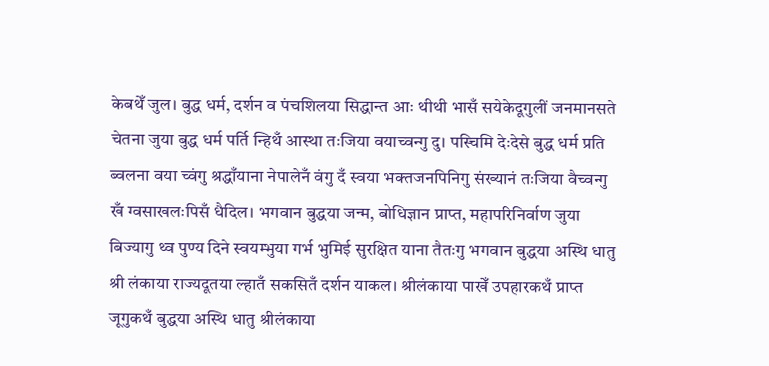केबथेँ जुल। बुद्ध धर्म, दर्शन व पंचशिलया सिद्धान्त आः थीथी भासँ सयेकेदूगुलीं जनमानसते चेतना जुया बुद्ध धर्म पर्ति न्हिथँ आस्था तःजिया वयाच्वन्गु दु। पस्चिमि देःदेसे बुद्ध धर्म प्रति ब्वलना वया च्वंगु श्रद्धाँयाना नेपालेनँ वंगु दँ स्वया भक्तजनपिनिगु संख्यानं तःजिया वैच्वन्गु खँ ग्वसाखलःपिसँ धैदिल। भगवान बुद्धया जन्म, बोधिज्ञान प्राप्त, महापरिनिर्वाण जुया बिज्यागु थ्व पुण्य दिने स्वयम्भुया गर्भ भुमिई सुरक्षित याना तैतःगु भगवान बुद्धया अस्थि धातु श्री लंकाया राज्यदूतया ल्हातँ सकसितँ दर्शन याकल। श्रीलंकाया पाखेँ उपहारकथँ प्राप्त जूगुकथँ बुद्धया अस्थि धातु श्रीलंकाया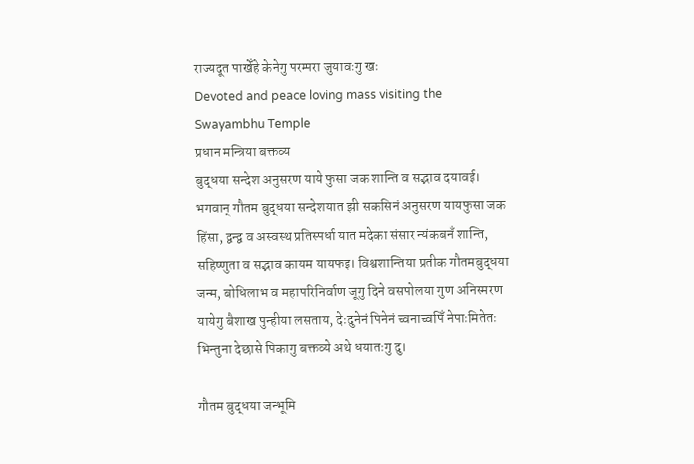राज्यदूत पाखेँहे केनेगु परम्परा जुयावःगु खः
Devoted and peace loving mass visiting the Swayambhu Temple
प्रधान मन्त्रिया बक्तव्य
बुद्धया सन्देश अनुसरण याये फुसा जक शान्ति व सद्भाव दयावई।
भगवान् गौतम बुद्धया सन्देशयात झी सकसिनं अनुसरण यायफुसा जक हिंसा, द्वन्द्व व अस्वस्थ प्रतिस्पर्धा यात मदेका संसार न्यंकबनँ शान्ति, सहिष्णुता व सद्भाव कायम यायफइ। विश्वशान्तिया प्रतीक गौतमबुद्धया जन्म, बोधिलाभ व महापरिनिर्वाण जूगु दिने वसपोलया गुण अनिस्मरण यायेगु बैशाख पुन्हीया लसताय, देःदुनेनं पिनेनं च्वनाच्वपिँ नेपाःमितेतः भिन्तुना देछासे पिकागु बक्तव्ये अथे धयातःगु दु।

गौतम बुद्धया जन्भूमि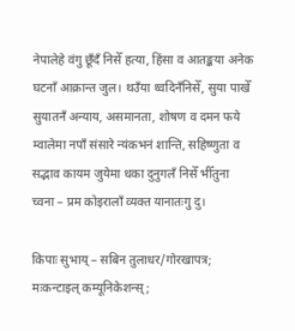नेपालेहे वंगु छूँदँ निसेँ हत्या, हिंसा व आतङ्कया अनेक घटनाँ आक्रान्त जुल। थउँया थ्वदिनँनिसेँ, सुया पाखेँ सुयातनँ अन्याय, असमानता, शोषण व दमन फये म्वालेमा नपाँ संसारे न्यंकभनं शान्ति, सहिष्णुता व सद्भाव कायम जुयेमा धका दुनुगलँ निसेँ भीँतुना च्वना – प्रम कोइरालाँ व्यक्त यानातःगु दु।

किपाः सुभाय् – सबिन तुलाधर/गोरखापत्र; मःकन्टाइल् कम्यूनिकेशन्स्;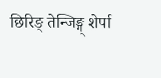छिरिङ् तेन्जिङ्ग् शेर्पा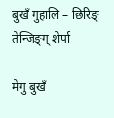बुखँ गुहालि – छिरिङ् तेन्जिङ्ग् शेर्पा

मेगु बुखँ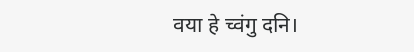वया हे च्वंगु दनि।